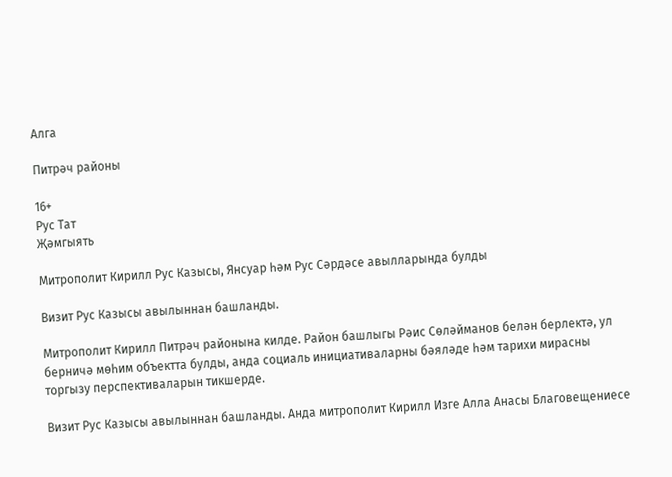Алга

Питрәч районы

16+
Рус Тат
Җәмгыять

Митрополит Кирилл Рус Казысы, Янсуар һәм Рус Сәрдәсе авылларында булды

Визит Рус Казысы авылыннан башланды.

Митрополит Кирилл Питрәч районына килде. Район башлыгы Рәис Сөләйманов белән берлектә, ул берничә мөһим объектта булды, анда социаль инициативаларны бәяләде һәм тарихи мирасны торгызу перспективаларын тикшерде.

Визит Рус Казысы авылыннан башланды. Анда митрополит Кирилл Изге Алла Анасы Благовещениесе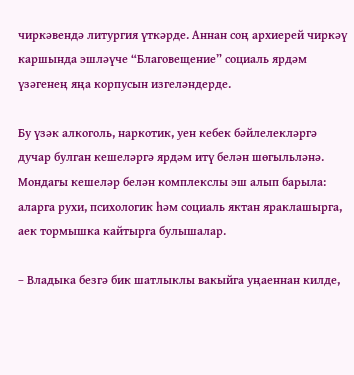чиркәвендә литургия үткәрде. Аннан соң архиерей чиркәү каршында эшләүче “Благовещение” социаль ярдәм үзәгенең яңа корпусын изгеләндерде.

Бу үзәк алкоголь, наркотик, уен кебек бәйлелекләргә дучар булган кешеләргә ярдәм итү белән шөгыльләнә. Мондагы кешеләр белән комплекслы эш алып барыла: аларга рухи, психологик һәм социаль яктан яраклашырга, аек тормышка кайтырга булышалар.

– Владыка безгә бик шатлыклы вакыйга уңаеннан килде,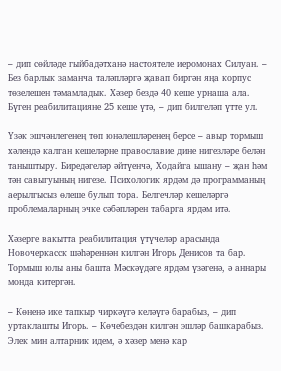– дип сөйләде гыйбадәтханә настоятеле иеромонах Силуан. – Без барлык заманча таләпләргә җавап биргән яңа корпус төзелешен тәмамладык. Хәзер бездә 40 кеше урнаша ала. Бүген реабилитацияне 25 кеше үтә, – дип билгеләп үтте ул.

Үзәк эшчәнлегенең төп юнәлешләренең берсе – авыр тормыш хәлендә калган кешеләрне православие дине нигезләре белән таныштыру. Биредәгеләр әйтүенчә, Ходайга ышану – җан һәм тән савыгуының нигезе. Психологик ярдәм дә программаның аерылгысыз өлеше булып тора. Белгечләр кешеләргә проблемаларның эчке сәбәпләрен табарга ярдәм итә.

Хәзерге вакытта реабилитация үтүчеләр арасында Новочеркасск шәһәреннән килгән Игорь Денисов та бар. Тормыш юлы аны башта Мәскәүдәге ярдәм үзәгенә, ә аннары монда китергән.

– Көненә ике тапкыр чиркәүгә келәүгә барабыз, – дип уртаклашты Игорь. – Көчебездән килгән эшләр башкарабыз. Элек мин алтарник идем, ә хәзер менә кар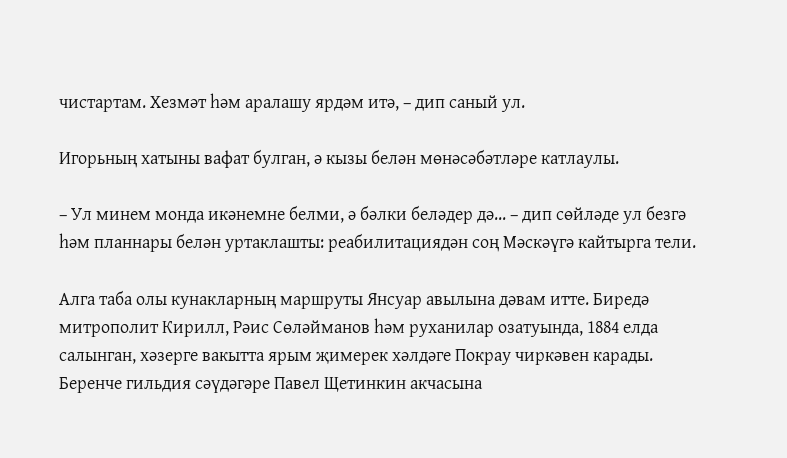чистартам. Хезмәт һәм аралашу ярдәм итә, – дип саный ул.

Игорьның хатыны вафат булган, ә кызы белән мөнәсәбәтләре катлаулы.

– Ул минем монда икәнемне белми, ә бәлки беләдер дә... – дип сөйләде ул безгә һәм планнары белән уртаклашты: реабилитациядән соң Мәскәүгә кайтырга тели.

Алга таба олы кунакларның маршруты Янсуар авылына дәвам итте. Биредә митрополит Кирилл, Рәис Сөләйманов һәм руханилар озатуында, 1884 елда салынган, хәзерге вакытта ярым җимерек хәлдәге Покрау чиркәвен карады. Беренче гильдия сәүдәгәре Павел Щетинкин акчасына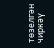төзелгән чиркәү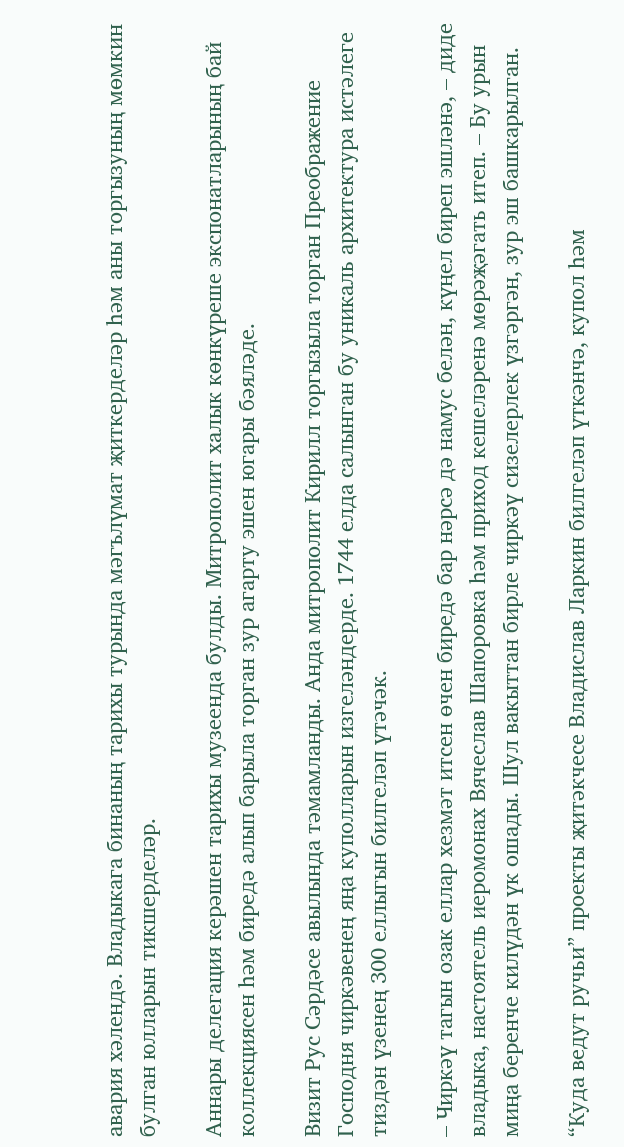авария хәлендә. Владыкага бинаның тарихы турында мәгълүмат җиткерделәр һәм аны торгызуның мөмкин булган юлларын тикшерделәр.

Аннары делегация керәшен тарихы музеенда булды. Митрополит халык көнкүреше экспонатларының бай коллекциясен һәм биредә алып барыла торган зур агарту эшен югары бәяләде.

Визит Рус Сәрдәсе авылында тәмамланды. Анда митрополит Кирилл торгызыла торган Преображение Господня чиркәвенең яңа куполларын изгеләндерде. 1744 елда салынган бу уникаль архитектура истәлеге тиздән үзенең 300 еллыгын билгеләп үтәчәк.

– Чиркәү тагын озак еллар хезмәт итсен өчен биредә бар нәрсә дә намус белән, күңел биреп эшләнә, – диде владыка, настоятель иеромонах Вячеслав Шапоровка һәм приход кешеләренә мөрәҗәгать итеп. – Бу урын миңа беренче килүдән үк ошады. Шул вакыттан бирле чиркәү сизелерлек үзгәргән, зур эш башкарылган.

“Куда ведут ручьи” проекты җитәкчесе Владислав Ларкин билгеләп үткәнчә, купол һәм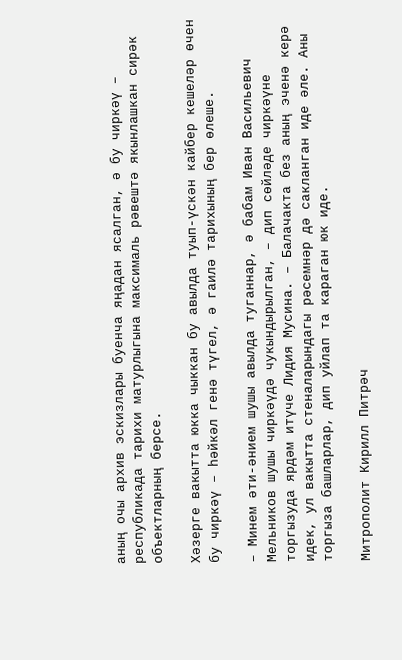аның очы архив эскизлары буенча яңадан ясалган, ә бу чиркәү – республикада тарихи матурлыгына максималь рәвештә якынлашкан сирәк объектларның берсе.

Хәзерге вакытта юкка чыккан бу авылда туып-үскән кайбер кешеләр өчен бу чиркәү – һәйкәл генә түгел, ә гаилә тарихының бер өлеше.

– Минем әти-әнием шушы авылда туганнар, ә бабам Иван Васильевич Мельников шушы чиркәүдә чукындырылган, – дип сөйләде чиркәүне торгызуда ярдәм итүче Лидия Мусина. – Балачакта без аның эченә керә идек, ул вакытта стеналарындагы рәсемнәр дә сакланган иде әле. Аны торгыза башларлар, дип уйлап та караган юк иде.

Митрополит Кирилл Питрәч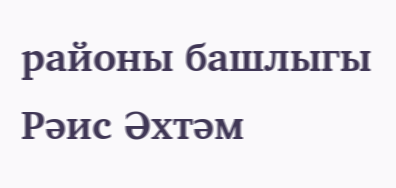районы башлыгы Рәис Әхтәм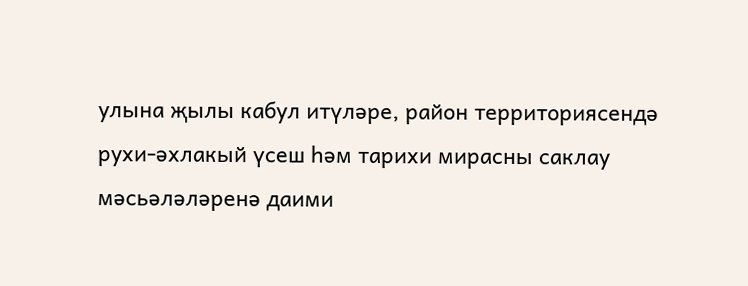улына җылы кабул итүләре, район территориясендә рухи-әхлакый үсеш һәм тарихи мирасны саклау мәсьәләләренә даими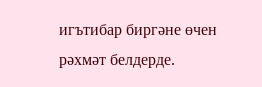игътибар биргәне өчен рәхмәт белдерде.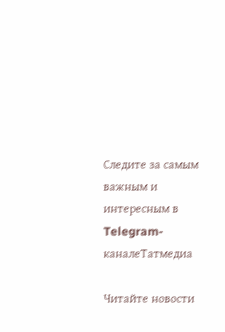Следите за самым важным и интересным в Telegram-каналеТатмедиа

Читайте новости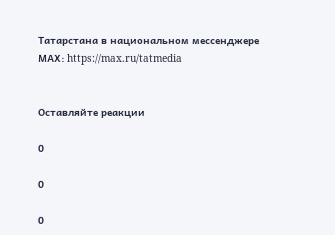Татарстана в национальном мессенджере MАХ: https://max.ru/tatmedia


Оставляйте реакции

0

0

0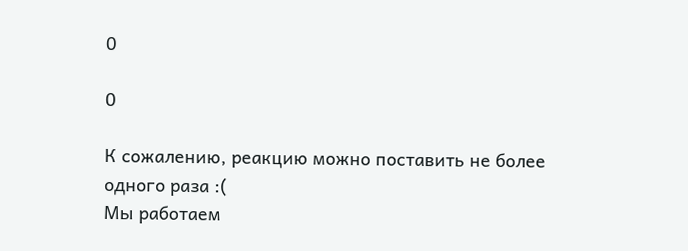0

0

К сожалению, реакцию можно поставить не более одного раза :(
Мы работаем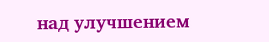над улучшением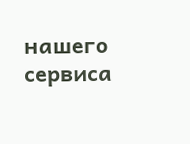нашего сервиса